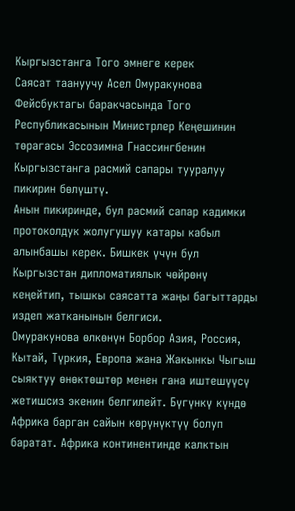Кыргызстанга Того эмнеге керек
Саясат таануучу Асел Омуракунова Фейсбуктагы баракчасында Того Республикасынын Министрлер Кеңешинин төрагасы Эссозимна Гнассингбенин Кыргызстанга расмий сапары тууралуу пикирин бөлүштү.
Анын пикиринде, бул расмий сапар кадимки протоколдук жолугушуу катары кабыл алынбашы керек. Бишкек үчүн бул Кыргызстан дипломатиялык чөйрөнү кеңейтип, тышкы саясатта жаңы багыттарды издеп жатканынын белгиси.
Омуракунова өлкөнүн Борбор Азия, Россия, Кытай, Түркия, Европа жана Жакынкы Чыгыш сыяктуу өнөктөштөр менен гана иштешүүсү жетишсиз экенин белгилейт. Бүгүнкү күндө Африка барган сайын көрүнүктүү болуп баратат. Африка континентинде калктын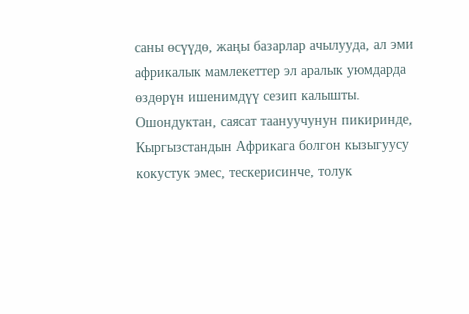саны өсүүдө, жаңы базарлар ачылууда, ал эми африкалык мамлекеттер эл аралык уюмдарда өздөрүн ишенимдүү сезип калышты.
Ошондуктан, саясат таануучунун пикиринде, Кыргызстандын Африкага болгон кызыгуусу кокустук эмес, тескерисинче, толук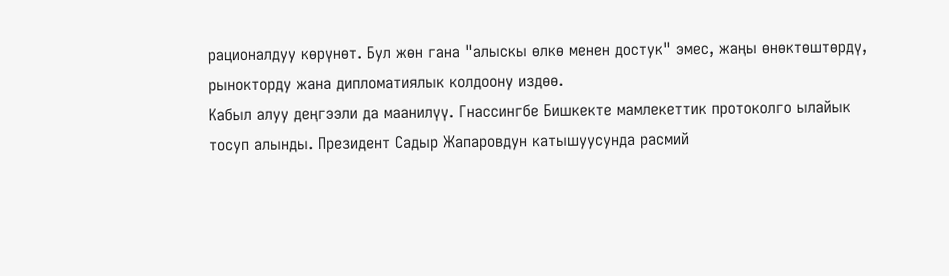рационалдуу көрүнөт. Бул жөн гана "алыскы өлкө менен достук" эмес, жаңы өнөктөштөрдү, рынокторду жана дипломатиялык колдоону издөө.
Кабыл алуу деңгээли да маанилүү. Гнассингбе Бишкекте мамлекеттик протоколго ылайык тосуп алынды. Президент Садыр Жапаровдун катышуусунда расмий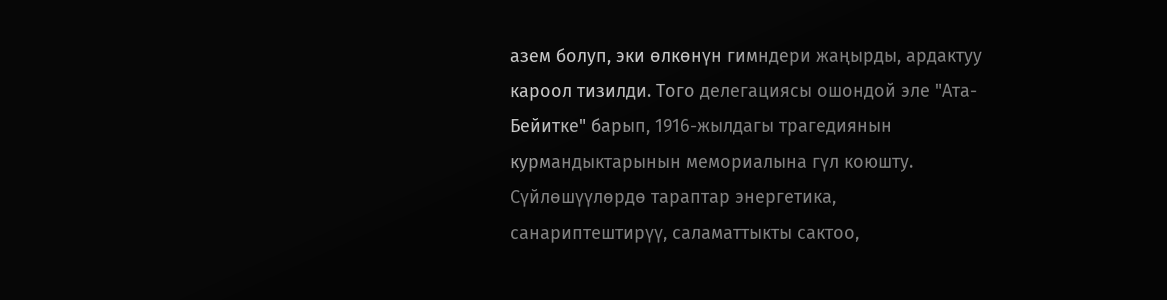азем болуп, эки өлкөнүн гимндери жаңырды, ардактуу кароол тизилди. Того делегациясы ошондой эле "Ата-Бейитке" барып, 1916-жылдагы трагедиянын курмандыктарынын мемориалына гүл коюшту.
Сүйлөшүүлөрдө тараптар энергетика, санариптештирүү, саламаттыкты сактоо,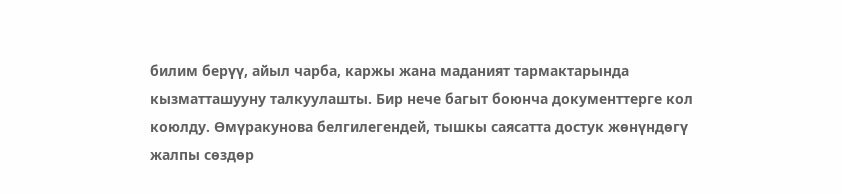билим берүү, айыл чарба, каржы жана маданият тармактарында кызматташууну талкуулашты. Бир нече багыт боюнча документтерге кол коюлду. Өмүракунова белгилегендей, тышкы саясатта достук жөнүндөгү жалпы сөздөр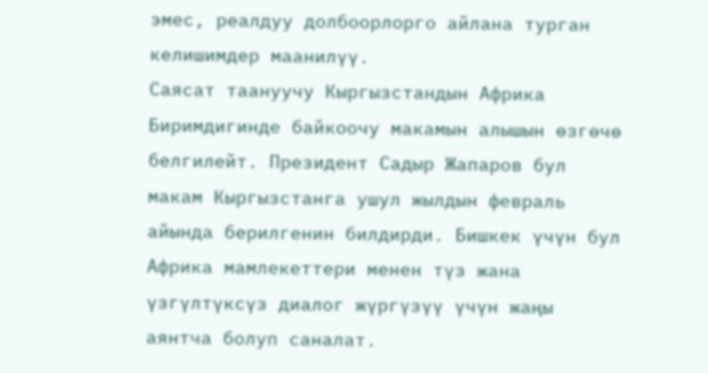эмес, реалдуу долбоорлорго айлана турган келишимдер маанилүү.
Саясат таануучу Кыргызстандын Африка Биримдигинде байкоочу макамын алышын өзгөчө белгилейт. Президент Садыр Жапаров бул макам Кыргызстанга ушул жылдын февраль айында берилгенин билдирди. Бишкек үчүн бул Африка мамлекеттери менен түз жана үзгүлтүксүз диалог жүргүзүү үчүн жаңы аянтча болуп саналат.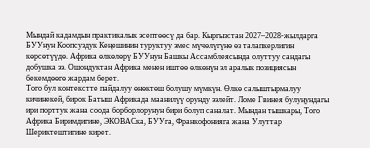Мындай кадамдын практикалык эсептөөсү да бар. Кыргызстан 2027–2028-жылдарга БУУнун Коопсуздук Кеңешинин туруктуу эмес мүчөлүгүнө өз талапкерлигин көрсөтүүдө. Африка өлкөлөрү БУУнун Башкы Ассамблеясында олуттуу сандагы добушка ээ. Ошондуктан Африка менен иштөө өлкөнүн эл аралык позициясын бекемдөөгө жардам берет.
Того бул контекстте пайдалуу өнөктөш болушу мүмкүн. Өлкө салыштырмалуу кичинекей, бирок Батыш Африкада маанилүү орунду ээлейт. Ломе Гвинея булуңундагы ири порттук жана соода борборлорунун бири болуп саналат. Мындан тышкары, Того Африка Биримдигине, ЭКОВАСка, БУУга, Франкофонияга жана Улуттар Шериктештигине кирет.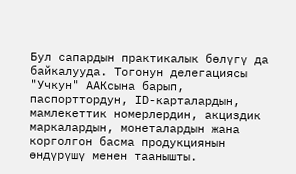Бул сапардын практикалык бөлүгү да байкалууда. Тогонун делегациясы "Учкун" ААКсына барып, паспорттордун, ID-карталардын, мамлекеттик номерлердин, акциздик маркалардын, монеталардын жана корголгон басма продукциянын өндүрүшү менен таанышты.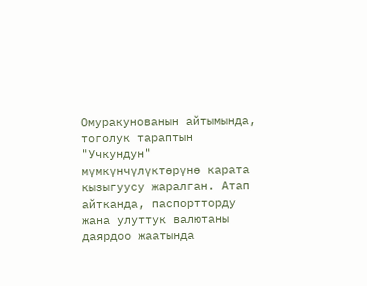Омуракунованын айтымында, тоголук тараптын "Учкундун" мүмкүнчүлүктөрүнө карата кызыгуусу жаралган. Атап айтканда, паспортторду жана улуттук валютаны даярдоо жаатында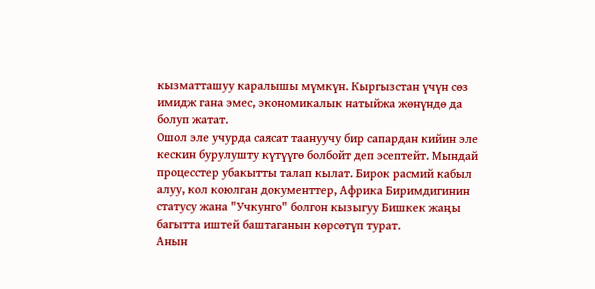кызматташуу каралышы мүмкүн. Кыргызстан үчүн сөз имидж гана эмес, экономикалык натыйжа жөнүндө да болуп жатат.
Ошол эле учурда саясат таануучу бир сапардан кийин эле кескин бурулушту күтүүгө болбойт деп эсептейт. Мындай процесстер убакытты талап кылат. Бирок расмий кабыл алуу, кол коюлган документтер, Африка Биримдигинин статусу жана "Учкунго" болгон кызыгуу Бишкек жаңы багытта иштей баштаганын көрсөтүп турат.
Анын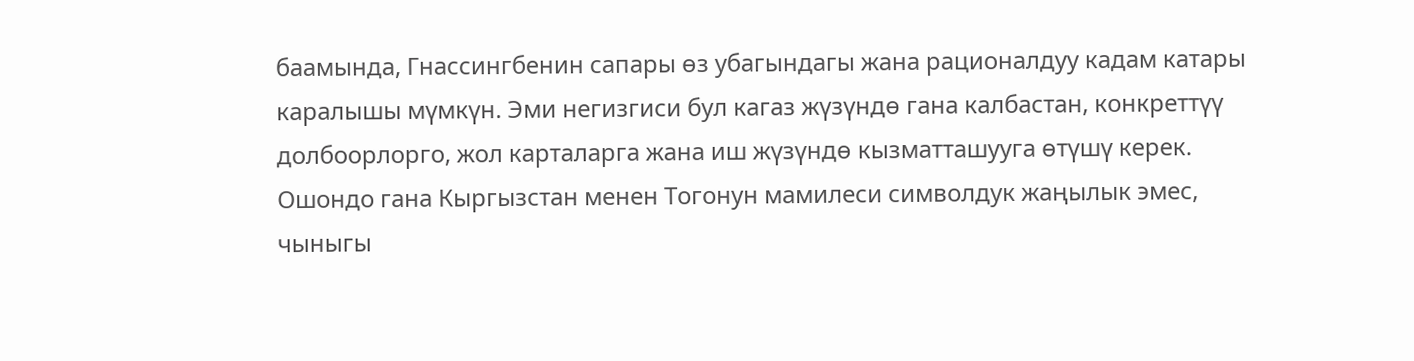баамында, Гнассингбенин сапары өз убагындагы жана рационалдуу кадам катары каралышы мүмкүн. Эми негизгиси бул кагаз жүзүндө гана калбастан, конкреттүү долбоорлорго, жол карталарга жана иш жүзүндө кызматташууга өтүшү керек. Ошондо гана Кыргызстан менен Тогонун мамилеси символдук жаңылык эмес, чыныгы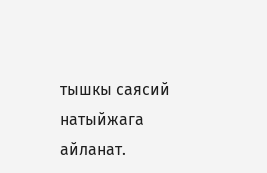тышкы саясий натыйжага айланат.